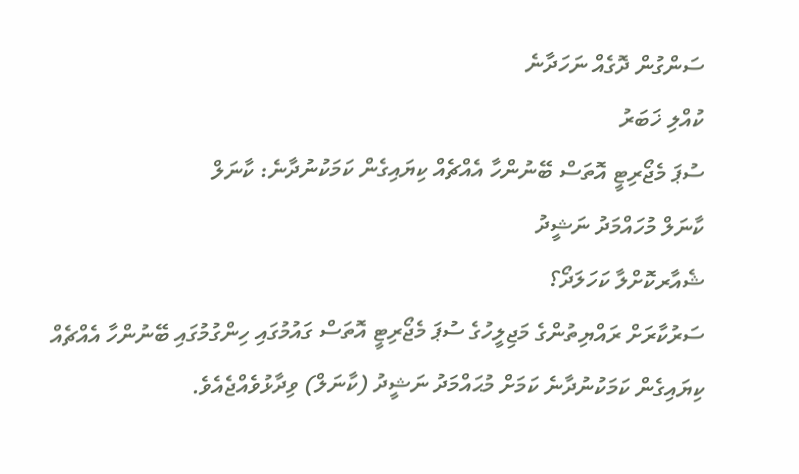ސަންގުން ދޮގެއް ނަހަދާނެ
ކުއްލި ޚަބަރު
ސުޕަ މެޖޯރިޓީ އޮތަސް ބޭނުންހާ އެއްޗެއް ކިޔައިގެން ކަމަކުނުދާނެ: ކާނަލް
ކާނަލް މުހައްމަދު ނަޝީދު
ޝެއާރކޮށްލާ ކަހަލަދޯ؟
ސަރުކާރަށް ރައްޔިތުންގެ މަޖިލީހުގެ ސުޕަ މެޖޯރިޓީ އޮތަސް ގައުމުގައި ހިންގުމުގައި ބޭނުންހާ އެއްޗެއް ކިޔައިގެން ކަމަކުނުދާނެ ކަމަށް މުޙައްމަދު ނަޝީދު (ކާނަލް) ވިދާޅުވެއްޖެއެވެ.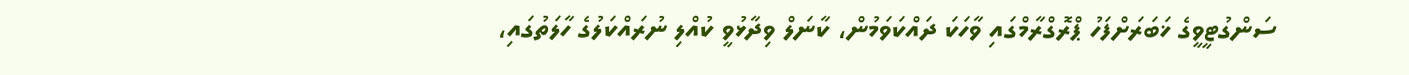ސަންގުޓީވީގެ ޚަބަރަށްފަހު ޕްރޮގްރާމްގައި ވާހަކަ ދައްކަވަމުން، ކާނަލް ވިދާޅުވީ ކުއްލި ނުރައްކަލުގެ ހާލަތުގައި،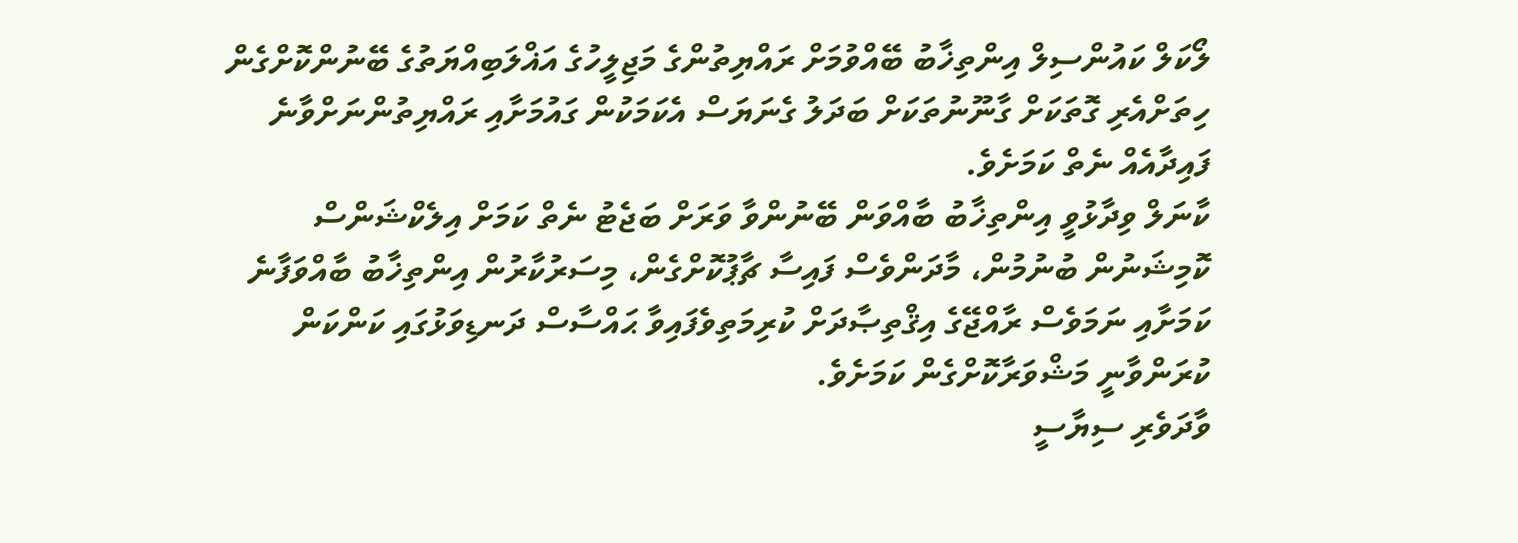ލޯކަލް ކައުންސިލް އިންތިޚާބު ބޭއްވުމަށް ރައްޔިތުންގެ މަޖިލީހުގެ އަޣްލަބިއްޔަތުގެ ބޭނުންކޮށްގެން ހިތަށްއެރި ގޮތަކަށް ގާނޫނުތަކަށް ބަދަލު ގެނަޔަސް އެކަމަކުން ގައުމަށާއި ރައްޔިތުންނަށްވާނެ ފައިދާއެއް ނެތް ކަމަށެވެ.
ކާނަލް ވިދާޅުވީ އިންތިޚާބު ބާއްވަން ބޭނުންވާ ވަރަށް ބަޖެޓު ނެތް ކަމަށް އިލެކްޝަންސް ކޮމިޝަނުން ބުނުމުން، މާދަންވެސް ފައިސާ ޗާޕުކޮށްގެން، މިސަރުކާރުން އިންތިޚާބު ބާއްވަފާނެ ކަމަށާއި ނަމަވެސް ރާއްޖޭގެ އިޤްތިޞާދަށް ކުރިމަތިވެފައިވާ ޙައްސާސް ދަނޑިވަޅުގައި ކަންކަން ކުރަންވާނީ މަޝްވަރާކޮށްގެން ކަމަށެވެ.
ވާދަވެރި ސިޔާސީ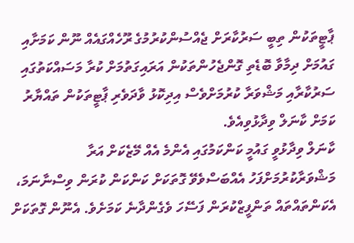ޕާޓީތަކުން ތިބީ ސަރުކާރަށް ޖެއްސުންކުރުމުގެ ރޫހެއްގައެއް ނޫން ކަމަށާއި ގައުމަށް ދިމާވާ ބޮޑެތި ގޮންޖެހުންތަކުން އަރައިގަތުމަށް ކުރާ މަސައްކަތުގައި ސަރުކާރާއި މަޝްވަރާ ކުރުމަށްވެސް އިދިކޮޅު ވާދަވެރި ޕާޓީތަކުން ތައްޔާރު ކަމަށް ކާނަލް ވިދާޅުވިއެވެ.
ކާނަލް ވިދާޅުވީ ގައުމީ ކަންކަމުގައި އެންމެ އެއް މޭޒެކަށް އަރާ މަޝްވަރާކުރުމަށްފަހު އެއްބަސްވެވޭ ގޮތަކަށް ކަންކަން ކުރަން ވިސްނާނަމަ، އެކަންތައްތައް ތަންފީޒްކުރަން ފަސޭހަ ވެގެންދާނެ ކަމަށެވެ. އެނޫން ގޮތަކަށް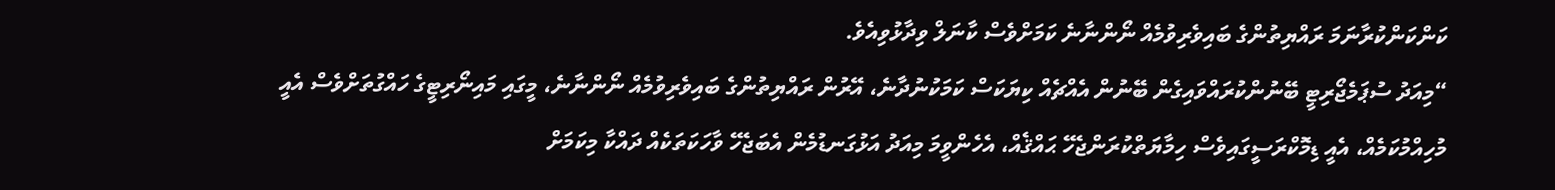ކަންކަންކުރާނަމަ ރައްޔިތުންގެ ބައިވެރިވުމެއް ނޯންނާނެ ކަމަށްވެސް ކާނަލް ވިދާޅުވިއެވެ.
“މިއަދު ސުޕަމެޖޯރިޓީ ބޭނުންކުރައްވައިގެން ބޭނުން އެއްޗެއް ކިޔަކަސް ކަމަކުނުދާނެ، އޭރުން ރައްޔިތުންގެ ބައިވެރިވުމެއް ނޯންނާނެ، މީގައި މައިނޯރިޓީގެ ހައްގުތަށްވެސް އެއީ މުހިއްމުކަމެއް، އެއީ ޑިމޮކްރަސީގައިވެސް ހިމާޔަތްކުރަންޖެހޭ ޙައްޤެއް، އެހެންވީމަ މިއަދު އަޅުގަނޑުމެން އެބަޖެހޭ ވާހަކަތަކެއް ދައްކާ މިކަމަށް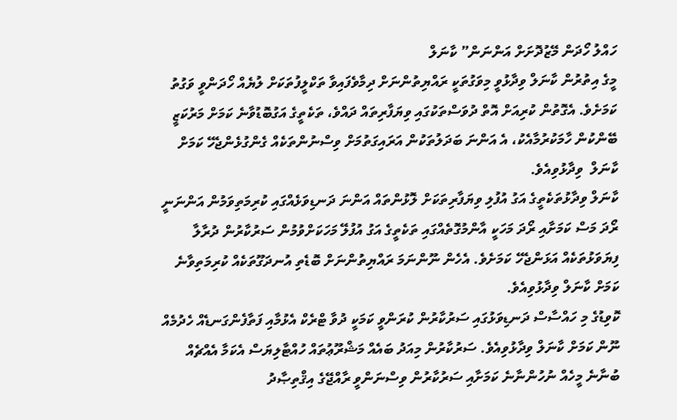ހައްލު ހޯދަން މޭޒުދޮށަށް އަންނަން” ކާނަލް
މީގެ އިތުރުން ކާނަލް ވިދާޅުވީ މިވަގުތަކީ ރައްޔިތުންނަށް ދިމާވެފައިވާ ތަކްލީފުތަކަށް ލުޔެއް ހޯދަންވީ ވަގުތު ކަމަށެވެ. އެގޮތުން ކުރިއަށް އޮތް ދުވަސްތަކުގައި ވިޔަފާރިތައް ދައްވެ، ތަކެތީގެ އަގުބޮޑުވާނެ ކަމަށް މަރުކަޒީ ބޭންކުން ހާމަކުރުމާއެކު، އެ އަންނަ ބަދަލުތަކުން އަރައިގަތުމަށް ވިސްނުންތަކެއް ގެންގުޅެންޖެހޭ ކަމަށް ކާނަލް  ވިދާޅުވިއެވެ.
ކާނަލް ވިދާޅުތަކެތީގެ އަގު އުފުލި ވިޔަފާރިތަކަށް ލޮޅުންތައް އަންނަ ދަނޑިވަޅެއްގައި ކުރިމަތިވަމުން އަންނަނީ ރޯދަ މަސް ކަމަށާއި ރޯދަ މަހަކީ އާންމުގޮތެއްގައި ތަކެތީގެ އަގު އުފުލޭ މަހަކަށްވުމުން ސަރުކާރުން ދުރާލާ ފިޔަވަޅުތަކެއް އަޅަންޖެހޭ ކަމަށެވެ. އެހެން ނޫންނަމަ ރައްޔިތުންނަށް ބޮޑެތި އުނދަގޫތަކެއް ކުރިމަތިވާނެ ކަމަށް ކާނަލް ވިދާޅުވިއެވެ.
ކޮވިޑުގެ މި ހައްސާސް ދަނޑިވަޅުގައި ސަރުކާރުން ކުރަންވީ ކަމަކީ ދުވާ ޓްރެކް އެޅުމާއި ފަތާފެންގަނޑެއް ހެދުމެއް ނޫން ކަމަށް ކާނަލް ވިދާޅުވިއެވެ. ސަރުކާރުން މިއަދު ބައެއް މަޝްރޫޢުތައް ހުއްޓާލިޔަސް އެކަމާ އެއްޗެއް ބުނާނެ މީހެއް ނުހުންނާނެ ކަމަށާއި ސަރުކާރުން ވިސްނަންވީ ރާއްޖޭގެ އިޤްތިޞާދު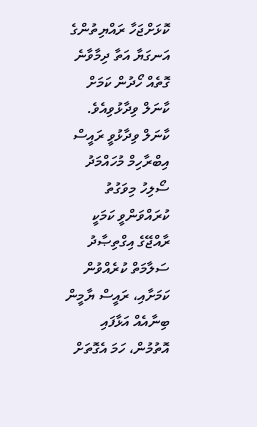ކޮޅަށްޖަހާ ރައްޔިތުންގެ އަނގަޔާ އަތާ ދިމާވާނެ ގޮތެއް ހޯދުން ކަމަށް ކާނަލް ވިދާޅުވިއެވެ.
ކާނަލް ވިދާޅުވީ ރައީސް އިބްރާހިމް މުހައްމަދު ސޯލިހު މިވަގުތު ކުރައްވަންވީ ކަމަކީ ރާއްޖޭގެ އިގްތިޞާދު ސަލާމަތް ކުރެއްވުން ކަމަށާއި، ރައީސް ޔާމީން ބިނާއެއް އަޅާފައި އޮތުމުން، ހަމަ އެގޮތަށް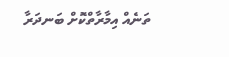ތަނެއް އިމާރާތްކޮށް ބަނދަރާ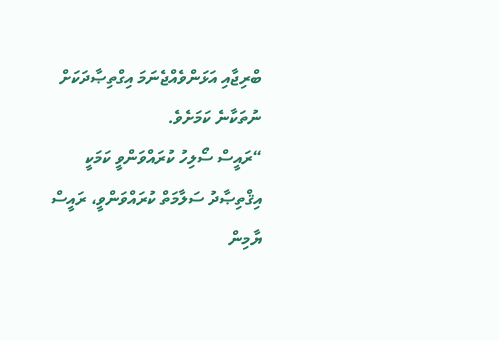ބްރިޖާއި އަޅަންވެއްޖެނަމަ އިގްތިޞާދަކަށް ނުތަކާނެ ކަމަށެވެ.
“ރައީސް ސޯލިހު ކުރައްވަންވީ ކަމަކީ އިޤްތިޞާދު ސަލާމަތް ކުރައްވަންވީ، ރައީސް ޔާމިން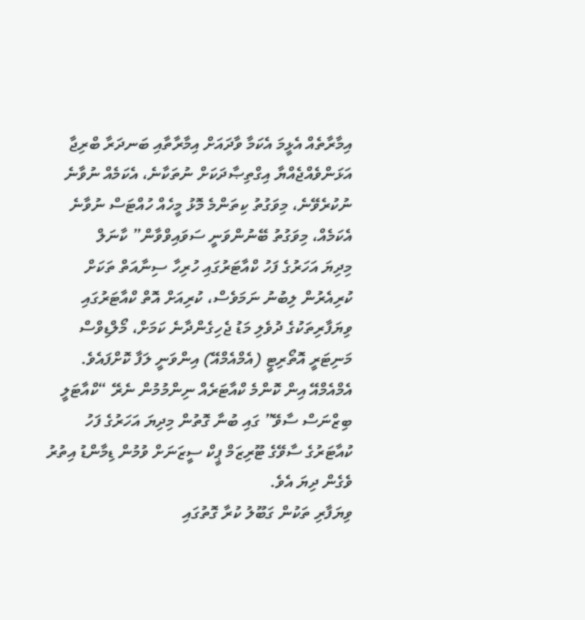އިމާރާތެއް އެޅީމަ އެކަމާ ވާދައަށް އިމާރާތާއި ބަނދަރާ ބްރިޖާ އަޅަންވެއްޖެއްޔާ އިގްތިޞާދަކަށް ނުތަކާނެ، އެކަމެއް ނުވާނެ ނުކުރެވޭނެ، މިވަގުތު ކިތަންމެ މޮޅު މީހެއް ހުއްޓަސް ނުވާނެ އެކަމެއް، މިވަގުތު ބޭނުންވަނީ ސަވައިވްވާން” ކާނަލް
މިދިޔަ އަހަރުގެ ފަހު ކްއާޓަރުގައި ހުރިހާ ސިނާއަތް ތަކަށް ކުރިއެރުން ލިބުނު ނަމަވެސް، ކުރިއަށް އޮތް ކްއާޓަރުގައި ވިޔަފާރިތަކުގެ ދުވެލި މަޑު ޖެހިގެންދާނެ ކަމަށް، މޯލްޑިވްސް މަނިޓަރީ އޮތޯރިޓީ (އެމްއެމްއޭ) އިންވަނީ ލަފާ ކޮށްފައެވެ. އެމްއެމްއޭ އިން ކޮންމެ ކްއާޓަރެއް ނިންމުމުން ނެރޭ “ކްއާޓަލީ ބިޒްނަސް ސާވޭ” ގައި ބުނާ ގޮތުން މިދިޔަ އަހަރުގެ ފަހު ކުއާޓަރުގެ ސާވޭގެ ޓޫރިޒަމް ޕީކް ސީޒަނަށް ވުމުން ޑިމާންޑު އިތުރު ވެގެން ދިޔަ އެވެ.
ވިޔަފާރި ތަކުން ގަބޫލު ކުރާ ގޮތުގައި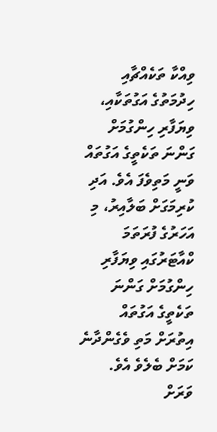ވިއްކާ ތަކެއްޗާއި ހިދުމަތުގެ އަގުތަކާއި، ވިޔަފާރި ހިންގުމަށް ގަންނަ ތަކެތީގެ އަގުތައް ވަނީ މަތިވެފަ އެވެ. އަދި ކުރިމަގަށް ބަލާއިރު، މި އަހަރުގެ ފުރަތަމަ ކްއާޓަރުގައި ވިޔަފާރި ހިންގުމަށް ގަންނަ ތަކެތީގެ އަގުތައް އިތުރަށް މަތި ވެގެންދާނެ ކަމަށް ބެލެވެ އެވެ.
ވަރަށް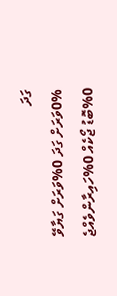ގަދަ
0%ވަރަށް ގަދަ 0%ވަރަށް ގަޔާވޭ 0%ބޮޑު ޖޯކެއް 0%ހައިރާންވެއްޖެ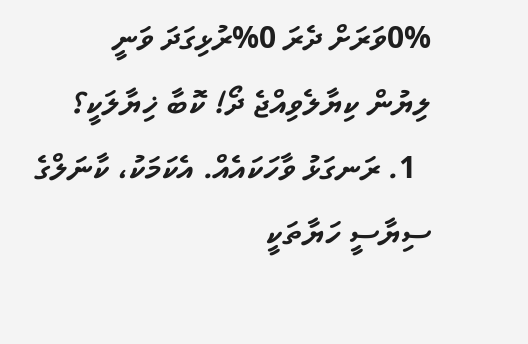0%ވަރަށް ދެރަ 0%ރުޅިގަދަ ވަނީ
ލިޔުން ކިޔާލެވިއްޖެ ދޯ! ކޮބާ ޚިޔާލަކީ؟
  1. ރަނގަޅު ވާހަކައެއް. އެކަމަކު، ކާނަލްގެ ސިޔާސީ ހަޔާތަކީ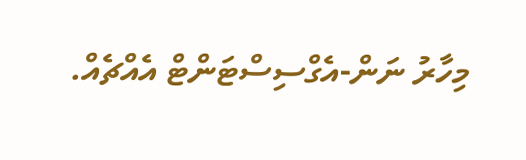މިހާރު ނަން-އެގްސިސްޓަންޓް އެއްޗެއް.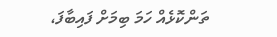ތަންކޮޅެއް ހަމަ ބިމަށް ފައިބާފަ،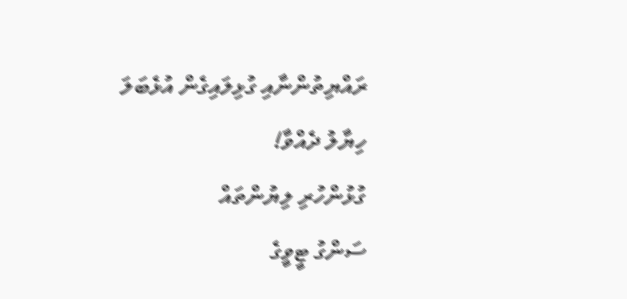ރައްޔިތުންނާއި ގުޅިލައިގެން އުޅެބަލަ
ހިޔާލު ދެއްވާ!
ގުޅުންހުރި ލިޔުންތައް
ސަންގު ޓީވީގެ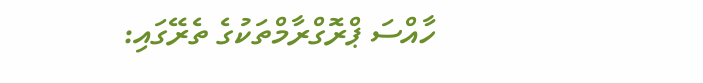ހާއްސަ ޕްރޮގްރާމްތަކުގެ ތެރޭގައި: